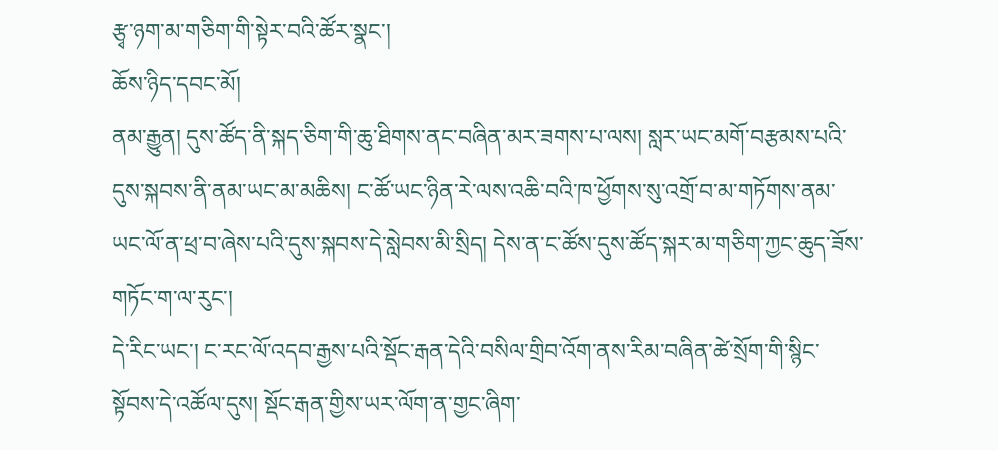རྩྭ་ཉག་མ་གཅིག་གི་སྟེར་བའི་ཚོར་སྣང་།
ཆོས་ཉིད་དབང་མོ།
ནམ་རྒྱུན། དུས་ཚོད་ནི་སྐད་ཅིག་གི་ཆུ་ཐིགས་ནང་བཞིན་མར་ཟགས་པ་ལས། སླར་ཡང་མགོ་བརྩམས་པའི་དུས་སྐབས་ནི་ནམ་ཡང་མ་མཆིས། ང་ཚོ་ཡང་ཉིན་རེ་ལས་འཆི་བའི་ཁ་ཕྱོགས་སུ་འགྲོ་བ་མ་གཏོགས་ནམ་ཡང་ལོ་ན་ཕྲ་བ་ཞེས་པའི་དུས་སྐབས་དེ་སླེབས་མི་སྲིད། དེས་ན་ང་ཚོས་དུས་ཚོད་སྐར་མ་གཅིག་ཀྱང་ཆུད་ཟོས་གཏོང་ག་ལ་རུང་།
དེ་རིང་ཡང་། ང་རང་ལོ་འདབ་རྒྱས་པའི་སྡོང་རྒན་དེའི་བསིལ་གྲིབ་འོག་ནས་རིམ་བཞིན་ཚེ་སྲོག་གི་སྙིང་སྟོབས་དེ་འཚོལ་དུས། སྡོང་རྒན་གྱིས་ཡར་ལོག་ན་གྱང་ཞིག་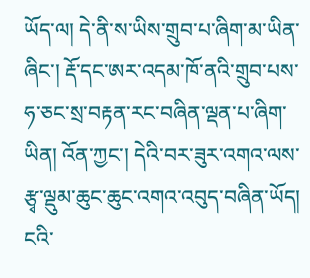ཡོད་ལ། དེ་ནི་ས་ཡིས་གྲུབ་པ་ཞིག་མ་ཡིན་ཞིང་། རྡོ་དང་ཨར་འདམ་ཁོ་ནའི་གྲུབ་པས་ཧ་ཅང་སྲ་བརྟན་རང་བཞིན་ལྡན་པ་ཞིག་ཡིན། འོན་ཀྱང་། དེའི་བར་ཟུར་འགའ་ལས་རྩྭ་ལྡུམ་ཆུང་ཆུང་འགའ་འབུད་བཞིན་ཡོད། ངའི་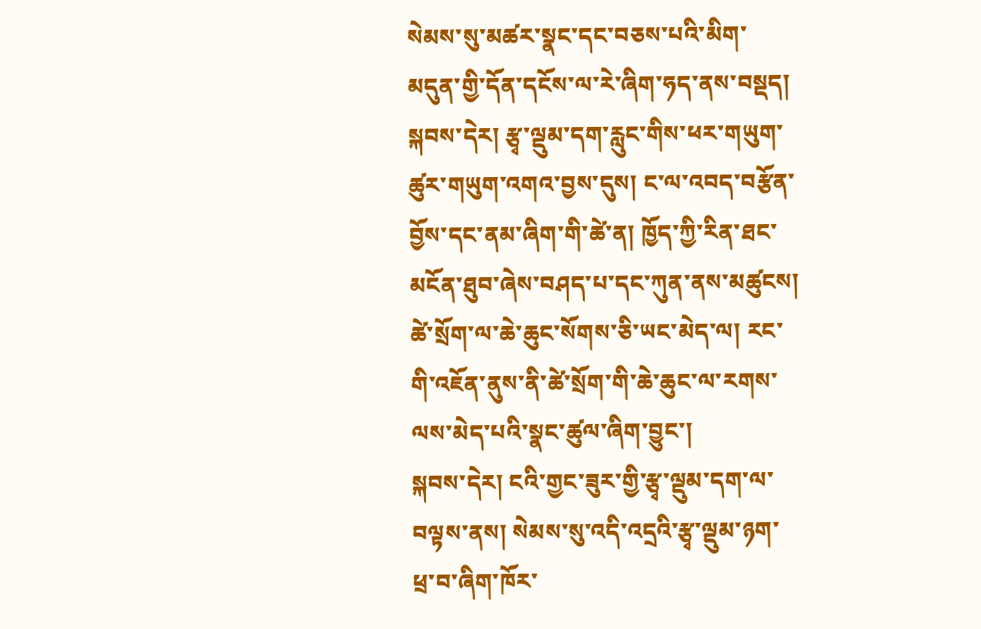སེམས་སུ་མཚར་སྣང་དང་བཅས་པའི་མིག་མདུན་གྱི་དོན་དངོས་ལ་རེ་ཞིག་ཧད་ནས་བསྡད། སྐབས་དེར། རྩྭ་ལྡུམ་དག་རླུང་གིས་ཕར་གཡུག་ཚུར་གཡུག་འགའ་བྱས་དུས། ང་ལ་འབད་བརྩོན་བྱོས་དང་ནམ་ཞིག་གི་ཚེ་ན། ཁྱོད་ཀྱི་རིན་ཐང་མངོན་ཐུབ་ཞེས་བཤད་པ་དང་ཀུན་ནས་མཚུངས། ཚེ་སྲོག་ལ་ཆེ་ཆུང་སོགས་ཅི་ཡང་མེད་ལ། རང་གི་འཇོན་ནུས་ནི་ཚེ་སྲོག་གི་ཆེ་ཆུང་ལ་རགས་ལས་མེད་པའི་སྣང་ཚུལ་ཞིག་བྱུང་།
སྐབས་དེར། ངའི་གྱང་ཟུར་གྱི་རྩྭ་ལྡུམ་དག་ལ་བལྟས་ནས། སེམས་སུ་འདི་འདྲའི་རྩྭ་ལྡུམ་ཉག་ཕྲ་བ་ཞིག་ཁོར་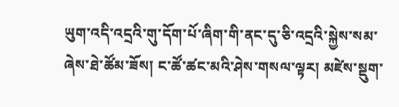ཡུག་འདི་འདྲའི་གུ་དོག་པོ་ཞིག་གི་ནང་དུ་ཅི་འདྲའི་སྐྱེས་སམ་ཞེས་ཐེ་ཚོམ་ཟོས། ང་ཚོ་ཚང་མའི་ཤེས་གསལ་ལྟར། མཛེས་སྡུག་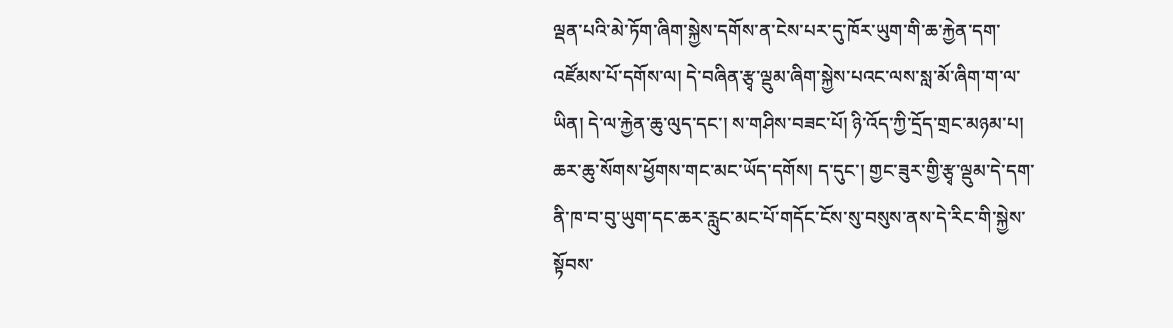ལྡན་པའི་མེ་ཏོག་ཞིག་སྐྱེས་དགོས་ན་ངེས་པར་དུ་ཁོར་ཡུག་གི་ཆ་རྐྱེན་དག་འཛོམས་པོ་དགོས་ལ། དེ་བཞིན་རྩྭ་ལྡུམ་ཞིག་སྐྱེས་པའང་ལས་སླ་མོ་ཞིག་ག་ལ་ཡིན། དེ་ལ་རྐྱེན་ཆུ་ལུད་དང་། ས་གཤིས་བཟང་པོ། ཉི་འོད་ཀྱི་དྲོད་གྲང་མཉམ་པ། ཆར་ཆུ་སོགས་ཕྱོགས་གང་མང་ཡོད་དགོས། ད་དུང་། གྱང་ཟུར་གྱི་རྩྭ་ལྡུམ་དེ་དག་ནི་ཁ་བ་བུ་ཡུག་དང་ཆར་རླུང་མང་པོ་གདོང་ངོས་སུ་བསུས་ནས་དེ་རིང་གི་སྐྱེས་སྟོབས་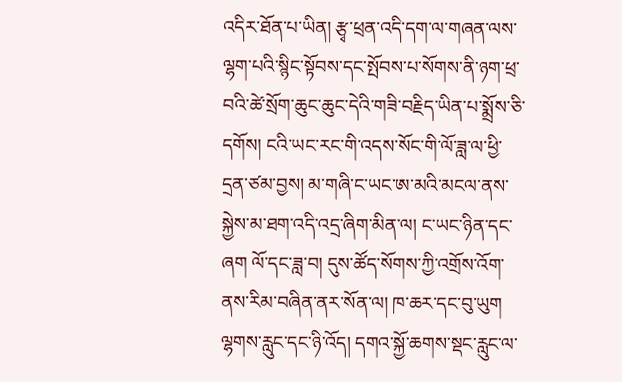འདིར་ཐོན་པ་ཡིན། རྩྭ་ཕྲན་འདི་དག་ལ་གཞན་ལས་ལྷག་པའི་སྙིང་སྟོབས་དང་སྤོབས་པ་སོགས་ནི་ཉག་ཕྲ་བའི་ཚེ་སྲོག་ཆུང་ཆུང་དེའི་གཟི་བརྗིད་ཡིན་པ་སྨྲོས་ཅི་དགོས། ངའི་ཡང་རང་གི་འདས་སོང་གི་ལོ་ཟླ་ལ་ཕྱི་དྲན་ཙམ་བྱས། མ་གཞི་ང་ཡང་ཨ་མའི་མངལ་ནས་སྐྱེས་མ་ཐག་འདི་འདྲ་ཞིག་མིན་ལ། ང་ཡང་ཉིན་དང་ཞག ལོ་དང་ཟླ་བ། དུས་ཚོད་སོགས་ཀྱི་འགྲོས་འོག་ནས་རིམ་བཞིན་ནར་སོན་ལ། ཁ་ཆར་དང་བུ་ཡུག ལྷགས་རླུང་དང་ཉི་འོད། དགའ་སྐྱོ་ཆགས་སྡང་རླུང་ལ་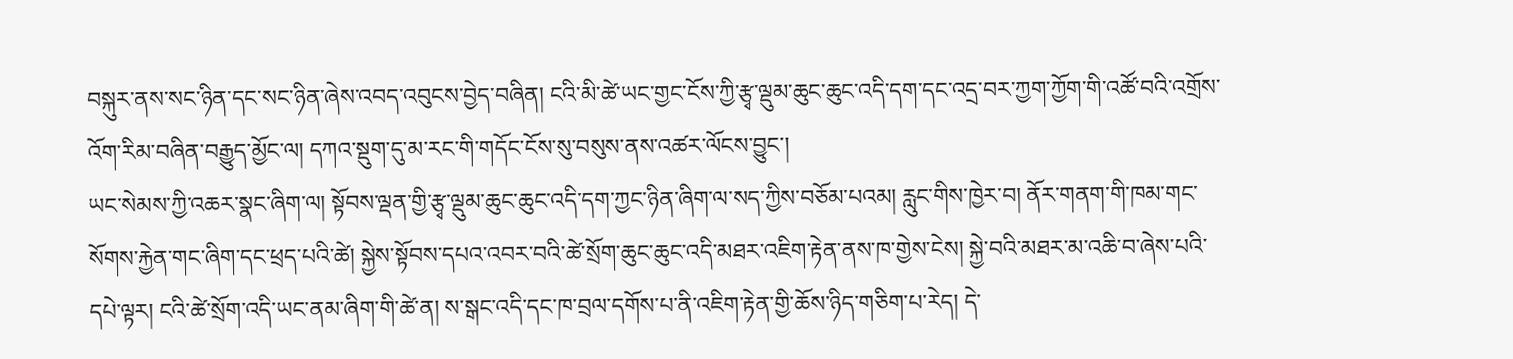བསྐུར་ནས་སང་ཉིན་དང་སང་ཉིན་ཞེས་འབད་འབུངས་བྱེད་བཞིན། ངའི་མི་ཚེ་ཡང་གྱང་ངོས་ཀྱི་རྩྭ་ལྡུམ་ཆུང་ཆུང་འདི་དག་དང་འདྲ་བར་ཀྱག་ཀྱོག་གི་འཚོ་བའི་འགྲོས་འོག་རིམ་བཞིན་བརྒྱུད་མྱོང་ལ། དཀའ་སྡུག་དུ་མ་རང་གི་གདོང་ངོས་སུ་བསུས་ནས་འཚར་ལོངས་བྱུང་།
ཡང་སེམས་ཀྱི་འཆར་སྣང་ཞིག་ལ། སྟོབས་ལྡན་གྱི་རྩྭ་ལྡུམ་ཆུང་ཆུང་འདི་དག་ཀྱང་ཉིན་ཞིག་ལ་སད་ཀྱིས་བཅོམ་པའམ། རླུང་གིས་ཁྱེར་བ། ནོར་གནག་གི་ཁམ་གང་སོགས་རྐྱེན་གང་ཞིག་དང་ཕྲད་པའི་ཚེ། སྐྱེས་སྟོབས་དཔའ་འབར་བའི་ཚེ་སྲོག་ཆུང་ཆུང་འདི་མཐར་འཇིག་རྟེན་ནས་ཁ་གྱེས་ངེས། སྐྱེ་བའི་མཐར་མ་འཆི་བ་ཞེས་པའི་དཔེ་ལྟར། ངའི་ཚེ་སྲོག་འདི་ཡང་ནམ་ཞིག་གི་ཚེ་ན། ས་སྒང་འདི་དང་ཁ་བྲལ་དགོས་པ་ནི་འཇིག་རྟེན་གྱི་ཆོས་ཉིད་གཅིག་པ་རེད། དེ་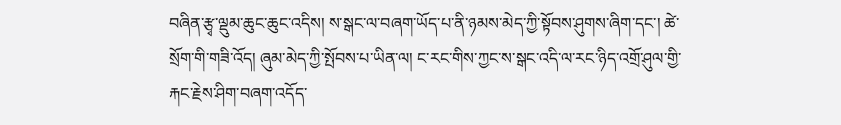བཞིན་རྩྭ་ལྡུམ་ཆུང་ཆུང་འདིས། ས་སྒང་ལ་བཞག་ཡོད་པ་ནི་ཉམས་མེད་ཀྱི་སྟོབས་ཤུགས་ཞིག་དང་། ཚེ་སྲོག་གི་གཟི་འོད། ཞུམ་མེད་ཀྱི་སྤོབས་པ་ཡིན་ལ། ང་རང་གིས་ཀྱང་ས་སྒང་འདི་ལ་རང་ཉིད་འགྲོ་ཤུལ་གྱི་རྐང་རྗེས་ཤིག་བཞག་འདོད་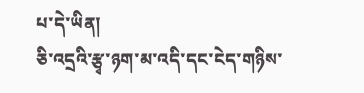པ་དེ་ཡིན།
ཅི་འདྲའི་རྩྭ་ཉག་མ་འདི་དང་ངེད་གཉིས་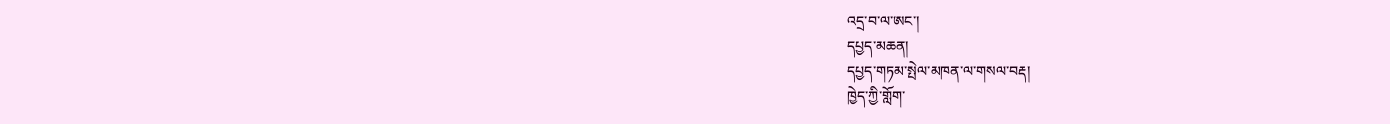འདྲ་བ་ལ་ཨང་།
དཔྱད་མཆན།
དཔྱད་གཏམ་སྤེལ་མཁན་ལ་གསལ་བརྡ།
ཁྱེད་ཀྱི་གློག་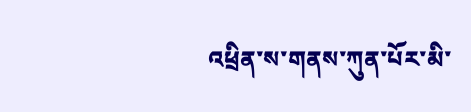འཕྲིན་ས་གནས་ཀུན་པོར་མི་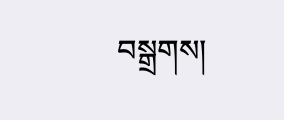བསྒྲགས།